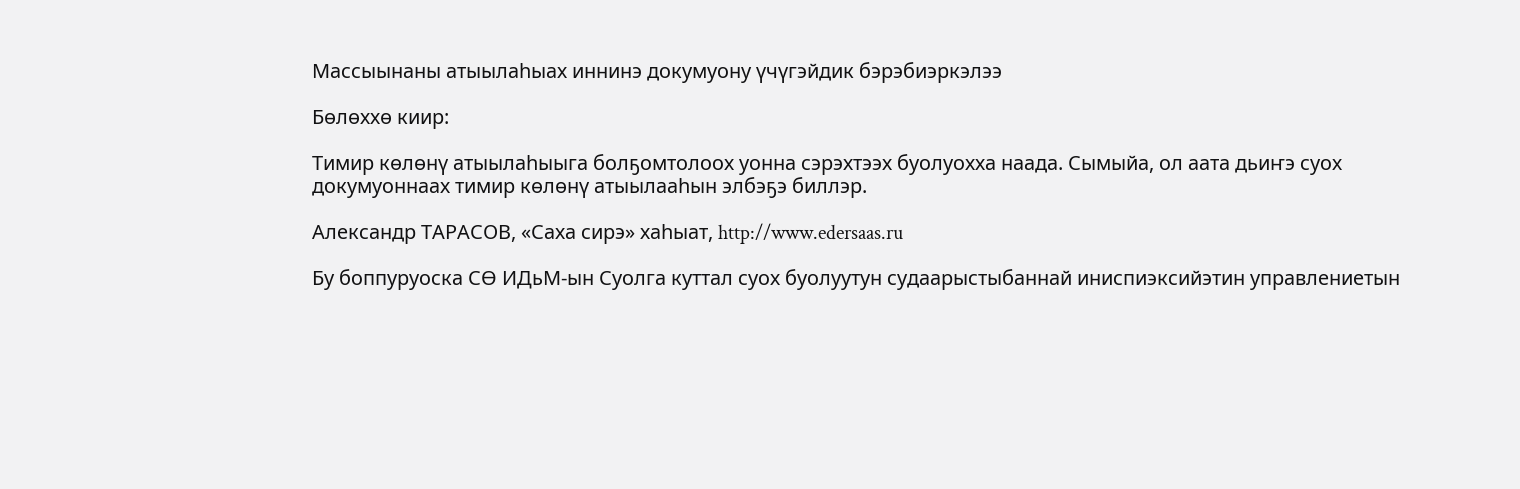Массыынаны атыылаһыах иннинэ докумуону үчүгэйдик бэрэбиэркэлээ

Бөлөххө киир:

Тимир көлөнү атыылаһыыга болҕомтолоох уонна сэрэхтээх буолуохха наада. Сымыйа, ол аата дьиҥэ суох докумуоннаах тимир көлөнү атыылааһын элбэҕэ биллэр.

Александр ТАРАСОВ, «Саха сирэ» хаһыат, http://www.edersaas.ru

Бу боппуруоска СӨ ИДьМ-ын Суолга куттал суох буолуутун судаарыстыбаннай иниспиэксийэтин управлениетын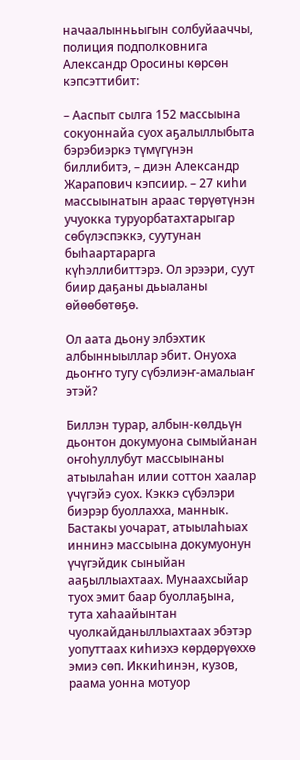начаалынньыгын солбуйааччы, полиция подполковнига Александр Оросины көрсөн кэпсэттибит:

– Ааспыт сылга 152 массыына сокуоннайа суох аҕалыллыбыта бэрэбиэркэ түмүгүнэн биллибитэ, – диэн Александр Жарапович кэпсиир. – 27 киһи массыынатын араас төрүөтүнэн учуокка туруорбатахтарыгар сөбүлэспэккэ, суутунан быһаартарарга күһэллибиттэрэ. Ол эрээри, суут биир даҕаны дьыаланы өйөөбөтөҕө.

Ол аата дьону элбэхтик албынныыллар эбит. Онуоха дьоҥҥо тугу сүбэлиэҥ-амалыаҥ этэй?

Биллэн турар, албын-көлдьүн дьонтон докумуона сымыйанан оҥоһуллубут массыынаны атыылаһан илии соттон хаалар үчүгэйэ суох. Кэккэ сүбэлэри биэрэр буоллахха, маннык. Бастакы уочарат, атыылаһыах иннинэ массыына докумуонун үчүгэйдик сыныйан ааҕыллыахтаах. Мунаахсыйар туох эмит баар буоллаҕына, тута хаһаайынтан чуолкайданыллыахтаах эбэтэр уопуттаах киһиэхэ көрдөрүөххө эмиэ сөп. Иккиһинэн, кузов, раама уонна мотуор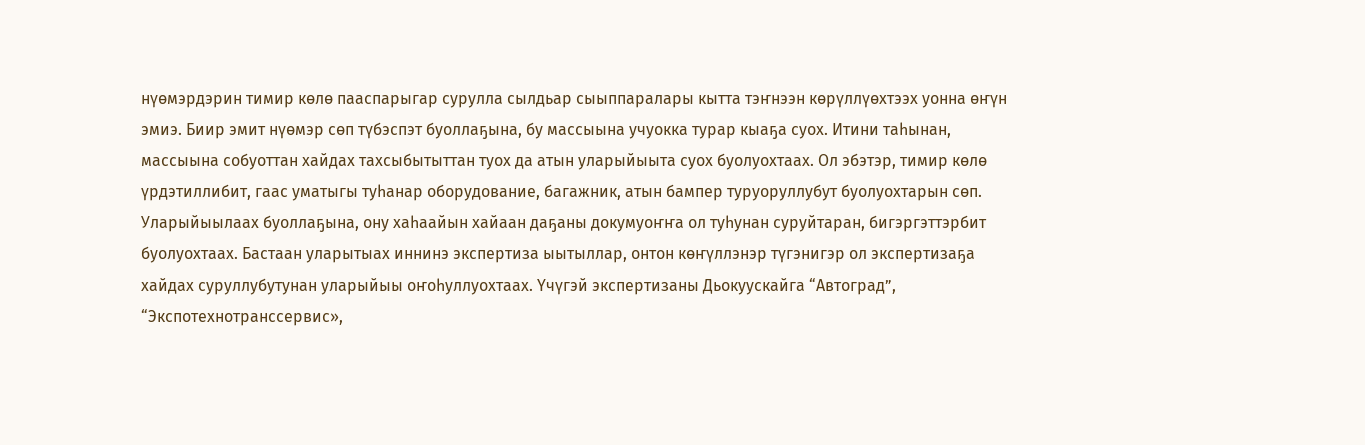нүөмэрдэрин тимир көлө пааспарыгар сурулла сылдьар сыыппаралары кытта тэҥнээн көрүллүөхтээх уонна өҥүн эмиэ. Биир эмит нүөмэр сөп түбэспэт буоллаҕына, бу массыына учуокка турар кыаҕа суох. Итини таһынан, массыына собуоттан хайдах тахсыбытыттан туох да атын уларыйыыта суох буолуохтаах. Ол эбэтэр, тимир көлө үрдэтиллибит, гаас уматыгы туһанар оборудование, багажник, атын бампер туруоруллубут буолуохтарын сөп. Уларыйыылаах буоллаҕына, ону хаһаайын хайаан даҕаны докумуоҥҥа ол туһунан суруйтаран, бигэргэттэрбит буолуохтаах. Бастаан уларытыах иннинэ экспертиза ыытыллар, онтон көҥүллэнэр түгэнигэр ол экспертизаҕа хайдах суруллубутунан уларыйыы оҥоһуллуохтаах. Үчүгэй экспертизаны Дьокуускайга “Автоград”, “Экспотехнотранссервис»,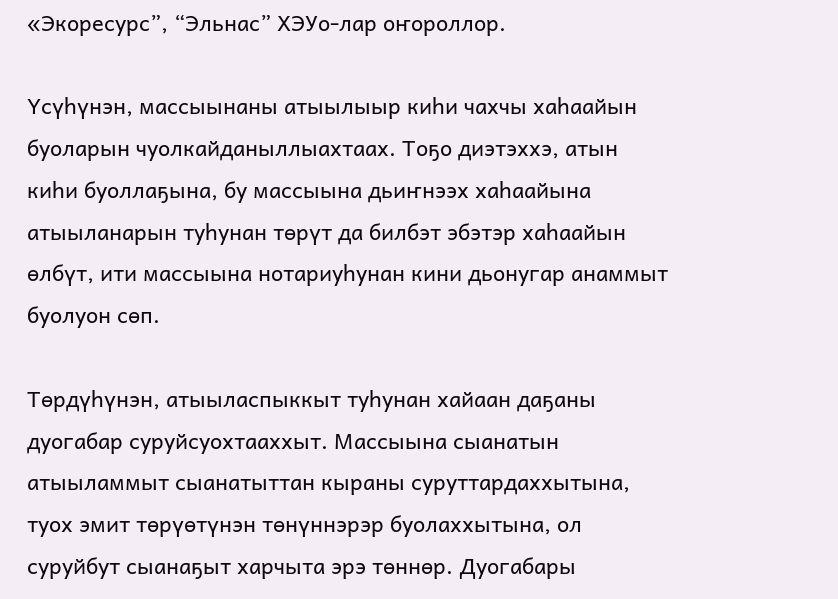«Экоресурс”, “Эльнас” ХЭУо-лар оҥороллор.

Үсүһүнэн, массыынаны атыылыыр киһи чахчы хаһаайын буоларын чуолкайданыллыахтаах. Тоҕо диэтэххэ, атын киһи буоллаҕына, бу массыына дьиҥнээх хаһаайына атыыланарын туһунан төрүт да билбэт эбэтэр хаһаайын өлбүт, ити массыына нотариуһунан кини дьонугар анаммыт буолуон сөп.

Төрдүһүнэн, атыыласпыккыт туһунан хайаан даҕаны дуогабар суруйсуохтааххыт. Массыына сыанатын атыыламмыт сыанатыттан кыраны суруттардаххытына, туох эмит төрүөтүнэн төнүннэрэр буолаххытына, ол суруйбут сыанаҕыт харчыта эрэ төннөр. Дуогабары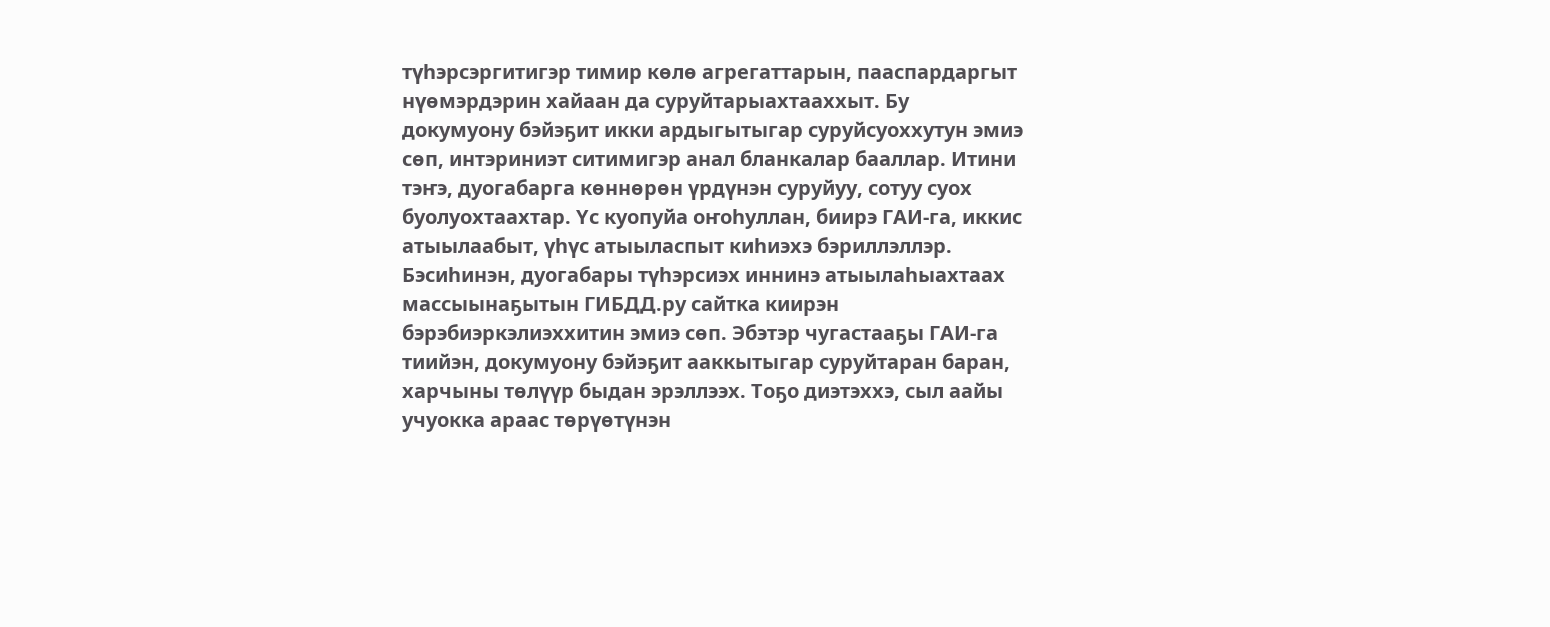түһэрсэргитигэр тимир көлө агрегаттарын, пааспардаргыт нүөмэрдэрин хайаан да суруйтарыахтааххыт. Бу докумуону бэйэҕит икки ардыгытыгар суруйсуоххутун эмиэ сөп, интэриниэт ситимигэр анал бланкалар бааллар. Итини тэҥэ, дуогабарга көннөрөн үрдүнэн суруйуу, сотуу суох буолуохтаахтар. Үс куопуйа оҥоһуллан, биирэ ГАИ-га, иккис атыылаабыт, үһүс атыыласпыт киһиэхэ бэриллэллэр. Бэсиһинэн, дуогабары түһэрсиэх иннинэ атыылаһыахтаах массыынаҕытын ГИБДД.ру сайтка киирэн бэрэбиэркэлиэххитин эмиэ сөп. Эбэтэр чугастааҕы ГАИ-га тиийэн, докумуону бэйэҕит ааккытыгар суруйтаран баран, харчыны төлүүр быдан эрэллээх. Тоҕо диэтэххэ, сыл аайы учуокка араас төрүөтүнэн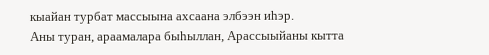кыайан турбат массыына ахсаана элбээн иһэр.
Аны туран, араамалара быһыллан, Арассыыйаны кытта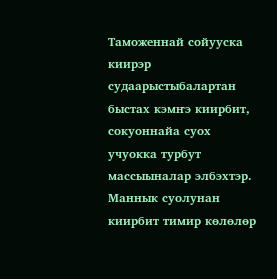Таможеннай сойууска киирэр судаарыстыбалартан быстах кэмҥэ киирбит, сокуоннайа суох учуокка турбут массыыналар элбэхтэр. Маннык суолунан киирбит тимир көлөлөр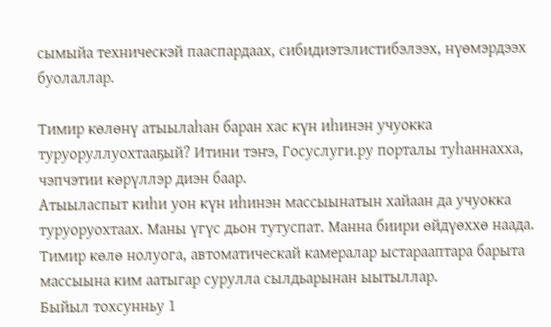сымыйа техническэй пааспардаах, сибидиэтэлистибэлээх, нүөмэрдээх буолаллар.

Тимир көлөнү атыылаһан баран хас күн иһинэн учуокка туруоруллуохтааҕый? Итини тэҥэ, Госуслуги.ру порталы туһаннахха, чэпчэтии көрүллэр диэн баар.
Атыыласпыт киһи уон күн иһинэн массыынатын хайаан да учуокка туруоруохтаах. Маны үгүс дьон тутуспат. Манна биири өйдүөххө наада. Тимир көлө нолуога, автоматическай камералар ыстарааптара барыта массыына ким аатыгар сурулла сылдьарынан ыытыллар.
Быйыл тохсунньу 1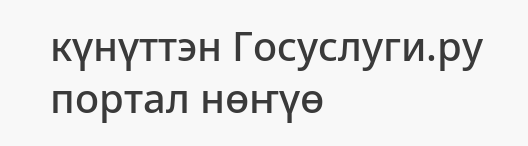күнүттэн Госуслуги.ру портал нөҥүө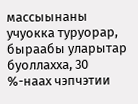массыынаны учуокка туруорар, быраабы уларытар буоллахха, 30 %-наах чэпчэтии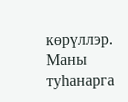көрүллэр. Маны туһанарга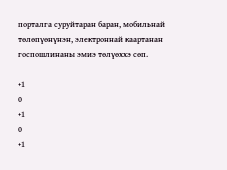порталга суруйтаран баран, мобильнай төлөпүөнүнэн, электроннай каартанан госпошлинаны эмиэ төлүөххэ сөп.

+1
0
+1
0
+1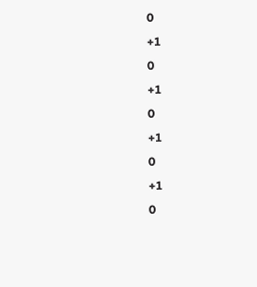0
+1
0
+1
0
+1
0
+1
0